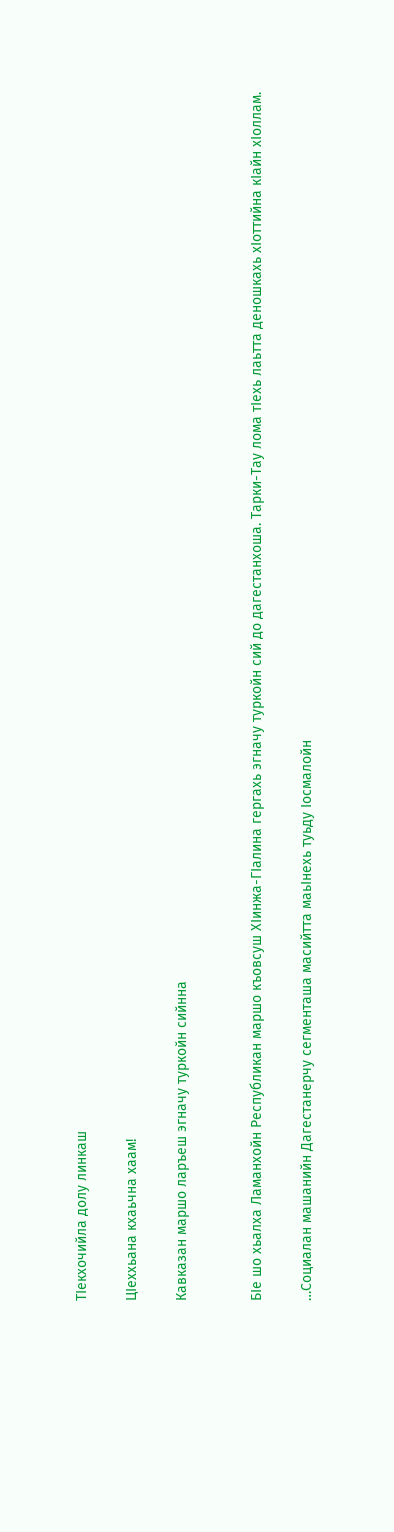ТIекхочийла долу линкаш

ЦIеххьана кхаьчна хаам!

Кавказан маршо ларъеш эгначу туркойн сийнна


БIе шо хьалха Ламанхойн Республикан маршо къовсуш ХIинжа-ГIалина гергахь эгначу туркойн сий до дагестанхоша. Тарки-Тау лома тIехь лаьтта деношкахь хIоттийна кIайн хIоллам.

…Социалан машанийн Дагестанерчу сегменташа масийтта маьIнехь туьду Iосмалойн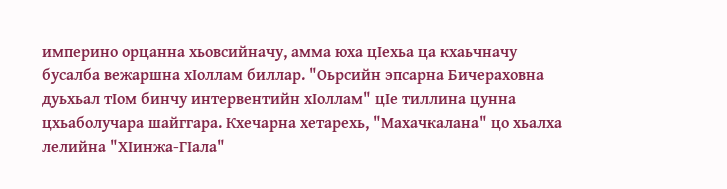империно орцанна хьовсийначу, амма юха цIехьа ца кхаьчначу бусалба вежаршна хIоллам биллар. "Оьрсийн эпсарна Бичераховна дуьхьал тIом бинчу интервентийн хIоллам" цIе тиллина цунна цхьаболучара шайггара. Кхечарна хетарехь, "Махачкалана" цо хьалха лелийна "ХIинжа-ГIала"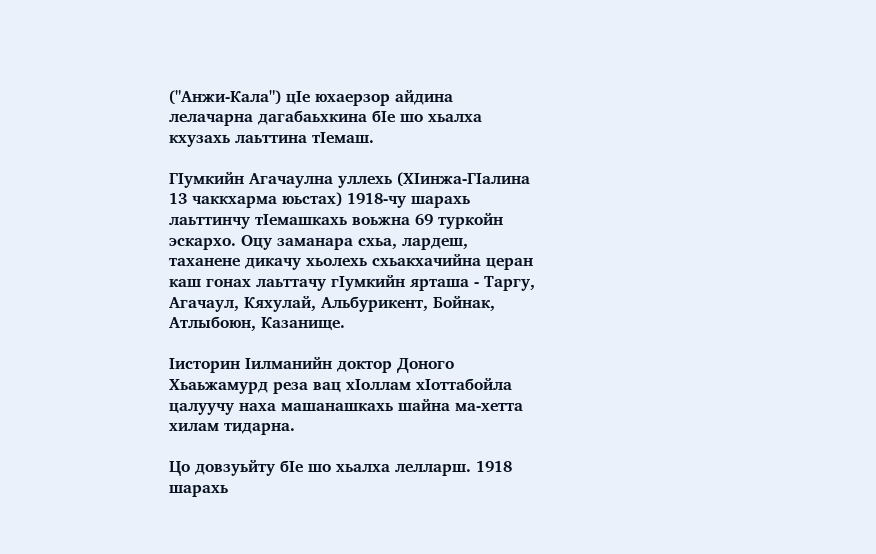("Анжи-Кала") цIе юхаерзор айдина лелачарна дагабаьхкина бIе шо хьалха кхузахь лаьттина тIемаш.

ГIумкийн Агачаулна уллехь (ХIинжа-ГIалина 13 чаккхарма юьстах) 1918-чу шарахь лаьттинчу тIемашкахь воьжна 69 туркойн эскархо. Оцу заманара схьа, лардеш, таханене дикачу хьолехь схьакхачийна церан каш гонах лаьттачу гIумкийн ярташа - Таргу, Агачаул, Кяхулай, Альбурикент, Бойнак, Атлыбоюн, Казанище.

Iисторин Iилманийн доктор Доного Хьаьжамурд реза вац хIоллам хIоттабойла цалуучу наха машанашкахь шайна ма-хетта хилам тидарна.

Цо довзуьйту бIе шо хьалха лелларш. 1918 шарахь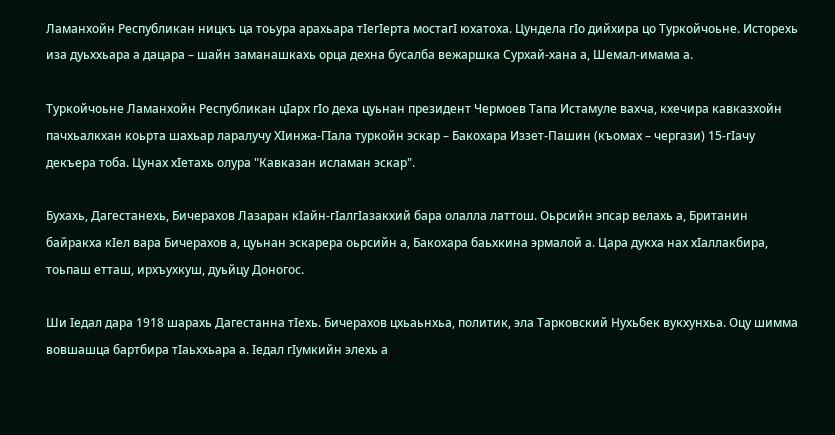Ламанхойн Республикан ницкъ ца тоьура арахьара тIегIерта мостагI юхатоха. Цундела гIо дийхира цо Туркойчоьне. Исторехь иза дуьххьара а дацара – шайн заманашкахь орца дехна бусалба вежаршка Сурхай-хана а, Шемал-имама а.

Туркойчоьне Ламанхойн Республикан цIарх гIо деха цуьнан президент Чермоев Тапа Истамуле вахча, кхечира кавказхойн пачхьалкхан коьрта шахьар ларалучу ХIинжа-ГIала туркойн эскар – Бакохара Иззет-Пашин (къомах – чергази) 15-гIачу декъера тоба. Цунах хIетахь олура "Кавказан исламан эскар".

Бухахь, Дагестанехь, Бичерахов Лазаран кIайн-гIалгIазакхий бара олалла латтош. Оьрсийн эпсар велахь а, Британин байракха кIел вара Бичерахов а, цуьнан эскарера оьрсийн а, Бакохара баьхкина эрмалой а. Цара дукха нах хIаллакбира, тоьпаш етташ, ирхъухкуш, дуьйцу Доногос.

Ши Iедал дара 1918 шарахь Дагестанна тIехь. Бичерахов цхьаьнхьа, политик, эла Тарковский Нухьбек вукхунхьа. Оцу шимма вовшашца бартбира тIаьххьара а. Iедал гIумкийн элехь а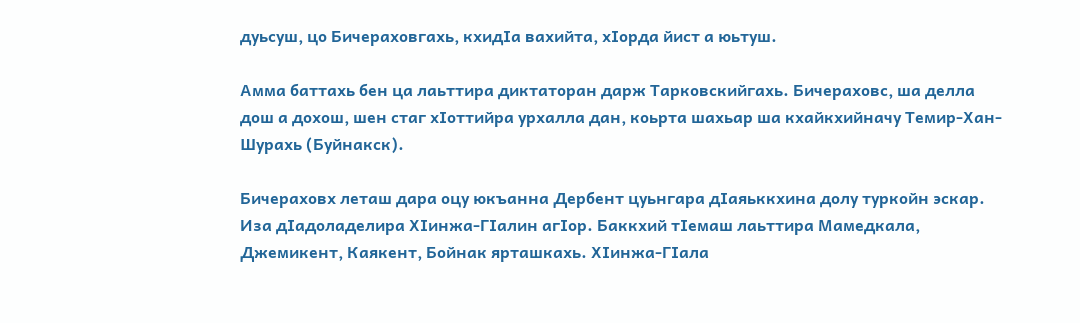дуьсуш, цо Бичераховгахь, кхидIа вахийта, хIорда йист а юьтуш.

Амма баттахь бен ца лаьттира диктаторан дарж Тарковскийгахь. Бичераховс, ша делла дош а дохош, шен стаг хIоттийра урхалла дан, коьрта шахьар ша кхайкхийначу Темир-Хан-Шурахь (Буйнакск).

Бичераховх леташ дара оцу юкъанна Дербент цуьнгара дIаяьккхина долу туркойн эскар. Иза дIадоладелира ХIинжа-ГIалин агIор. Баккхий тIемаш лаьттира Мамедкала, Джемикент, Каякент, Бойнак ярташкахь. ХIинжа-ГIала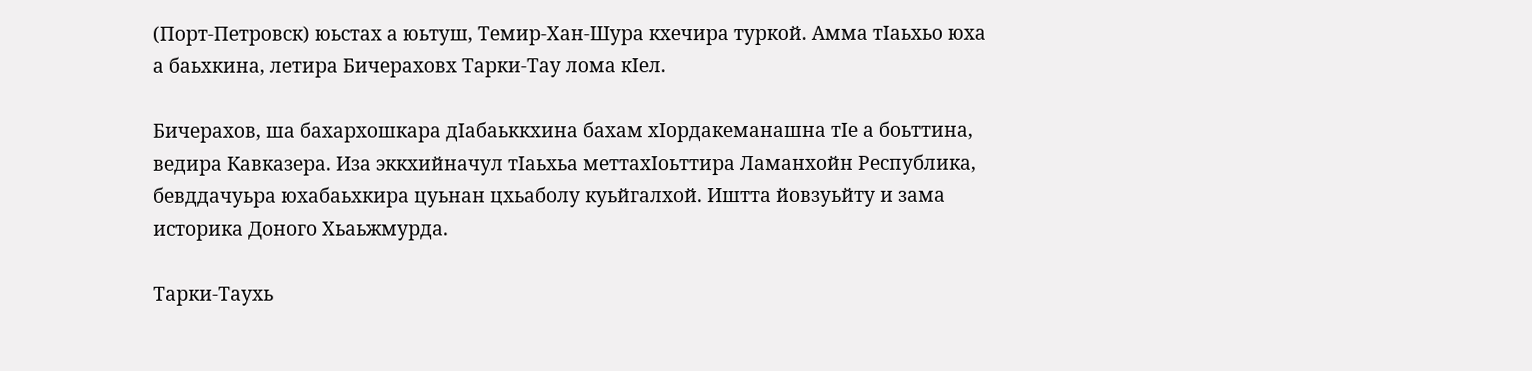(Порт-Петровск) юьстах а юьтуш, Темир-Хан-Шура кхечира туркой. Амма тIаьхьо юха а баьхкина, летира Бичераховх Тарки-Тау лома кIел.

Бичерахов, ша бахархошкара дIабаьккхина бахам хIордакеманашна тIе а боьттина, ведира Кавказера. Иза эккхийначул тIаьхьа меттахIоьттира Ламанхойн Республика, бевддачуьра юхабаьхкира цуьнан цхьаболу куьйгалхой. Иштта йовзуьйту и зама историка Доного Хьаьжмурда.

Тарки-Таухь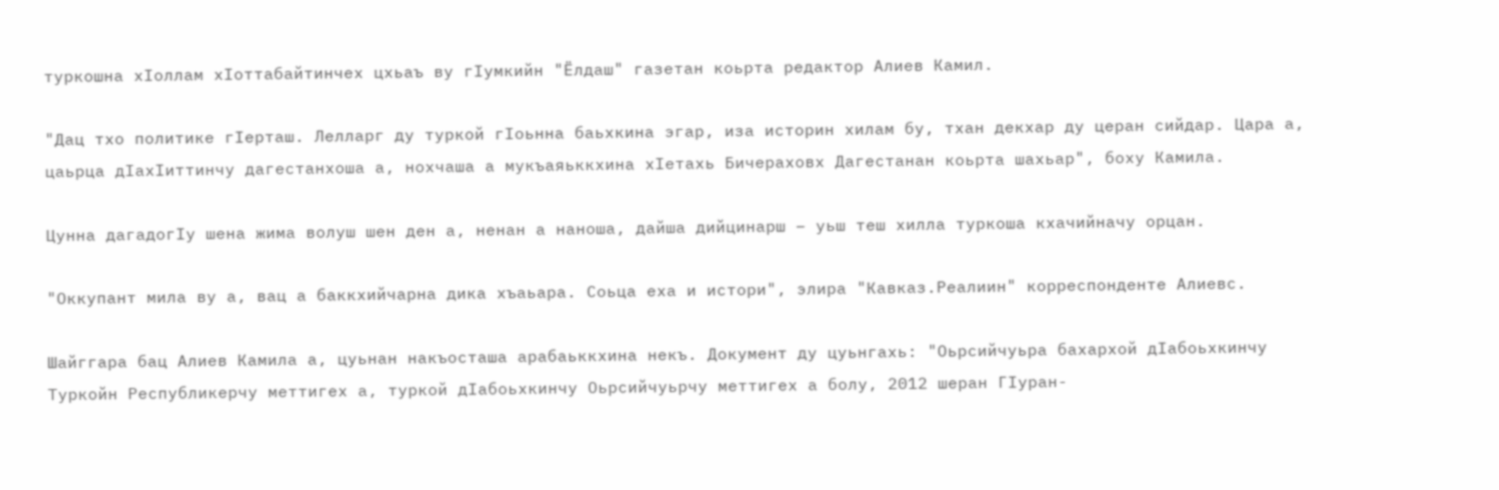туркошна хIоллам хIоттабайтинчех цхьаъ ву гIумкийн "Ёлдаш" газетан коьрта редактор Алиев Камил.

"Дац тхо политике гIерташ. Лелларг ду туркой гIоьнна баьхкина эгар, иза историн хилам бу, тхан декхар ду церан сийдар. Цара а, цаьрца дIахIиттинчу дагестанхоша а, нохчаша а мукъаяьккхина хIетахь Бичераховх Дагестанан коьрта шахьар", боху Камила.

Цунна дагадогIу шена жима волуш шен ден а, ненан а наноша, дайша дийцинарш – уьш теш хилла туркоша кхачийначу орцан.

"Оккупант мила ву а, вац а баккхийчарна дика хъаьара. Соьца еха и истори", элира "Кавказ.Реалиин" корреспонденте Алиевс.

Шайггара бац Алиев Камила а, цуьнан накъосташа арабаьккхина некъ. Документ ду цуьнгахь: "Оьрсийчуьра бахархой дIабоьхкинчу Туркойн Республикерчу меттигех а, туркой дIабоьхкинчу Оьрсийчуьрчу меттигех а болу, 2012 шеран ГIуран-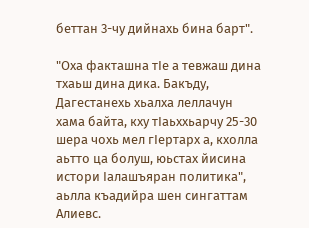беттан 3-чу дийнахь бина барт".

"Оха факташна тIе а тевжаш дина тхаьш дина дика. Бакъду, Дагестанехь хьалха леллачун хама байта, кху тIаьххьарчу 25-30 шера чохь мел гIертарх а, кхолла аьтто ца болуш, юьстах йисина истори Iалашъяран политика", аьлла къадийра шен сингаттам Алиевс.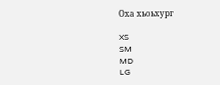Оха хьоьхург

XS
SM
MD
LG